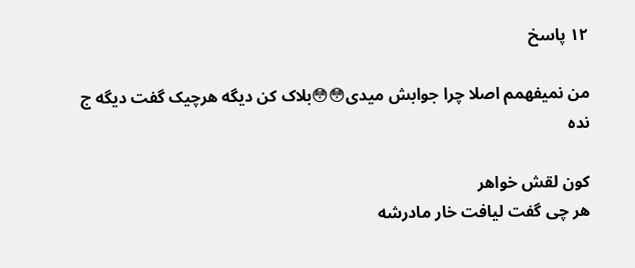۱۲ پاسخ

من نمیفهمم اصلا چرا جوابش میدی😳😳بلاک کن دیگه هرچیک گفت دیگه ج نده

کون لقش خواهر
هر چی گفت لیافت خار مادرشه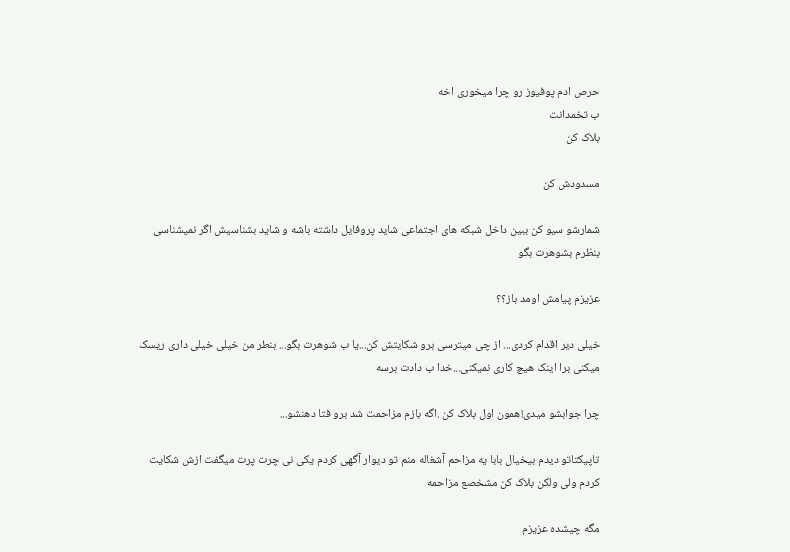حرص ادم پوفیوز رو چرا میخوری اخه
ب تخمدانت
بلاک کن

مسدودش کن

شمارشو سیو کن ببین داخل شبکه های اجتماعی شاید پروفایل داشته باشه و شاید بشناسیش اگر نمیشناسی بنظرم بشوهرت بگو

عزیزم‌ پیامش اومد باز؟؟

خیلی دیر اقدام کردی... از چی میترسی برو شکایتش کن...یا ب شوهرت بگو... بنطر من خیلی خیلی داری ریسک میکنی برا اینک هیچ کاری نمیکنی...خدا ب دادت برسه

چرا جوابشو میدی!همون اول بلاک کن .اگه بازم مزاحمت شد برو فتا دهنشو...

تاپیکتاتو دیدم بیخیال بابا یه مزاحم آشغاله منم تو دیوار آگهی کردم یکی نی چرت پرت میگفت ازش شکایت کردم ولی ولکن بلاک کن مشخصع مزاحمه

مگه چیشده عزیزم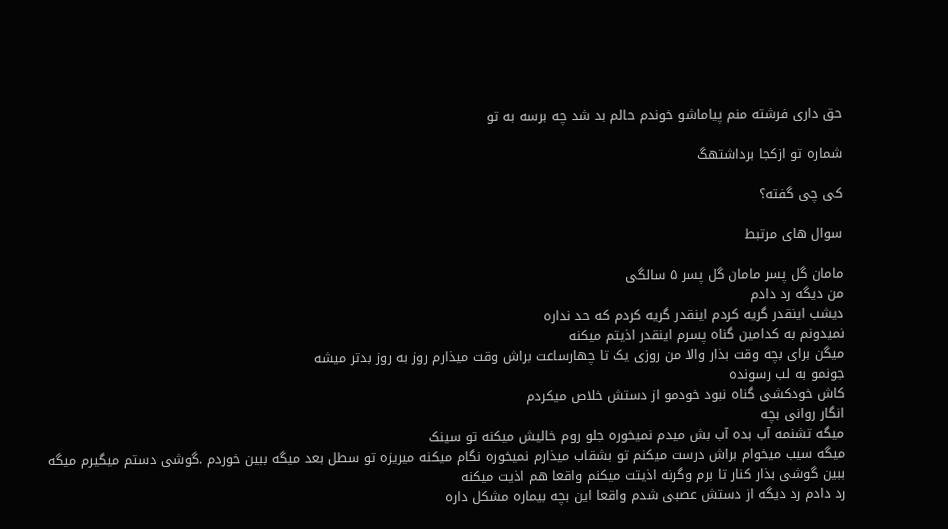حق داری فرشته منم پیاماشو خوندم حالم بد شد چه برسه به تو

شماره تو ازکجا برداشتهگ

کی چی گفته؟

سوال های مرتبط

مامان گل پسر مامان گل پسر ۵ سالگی
من دیگه رد دادم
دیشب اینقدر گریه کردم اینقدر گریه کردم که حد نداره
نمیدونم به کدامین گناه پسرم اینقدر اذیتم میکنه
میگن برای بچه وقت بذار والا من روزی یک تا چهارساعت براش وقت میذارم روز به روز بدتر میشه
جونمو به لب رسونده
کاش خودکشی گناه نبود خودمو از دستش خلاص میکردم
انگار روانی بچه
میگه تشنمه آب بده آب بش میدم نمیخوره جلو روم خالیش میکنه تو سینک
میگه سیب میخوام براش درست میکنم تو بشقاب میذارم نمیخوره نگام میکنه میریزه تو سطل بعد میگه ببین خوردم .گوشی دستم میگیرم میگه ببین گوشی بذار کنار تا برم وگرنه اذیتت میکنم واقعا هم اذیت میکنه
رد دادم رد دیگه از دستش عصبی شدم واقعا این بچه بیماره مشکل داره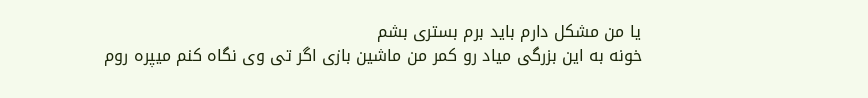یا من مشکل دارم باید برم بستری بشم
خونه به این بزرگی میاد رو کمر من ماشین بازی اگر تی وی نگاه کنم میپره روم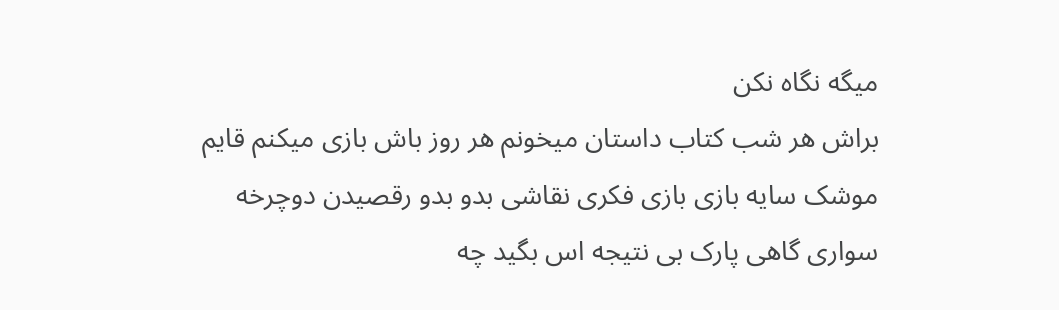میگه نگاه نکن
براش هر شب کتاب داستان میخونم هر روز باش بازی میکنم قایم موشک سایه بازی بازی فکری نقاشی بدو بدو رقصیدن دوچرخه سواری گاهی پارک بی نتیجه اس بگید چه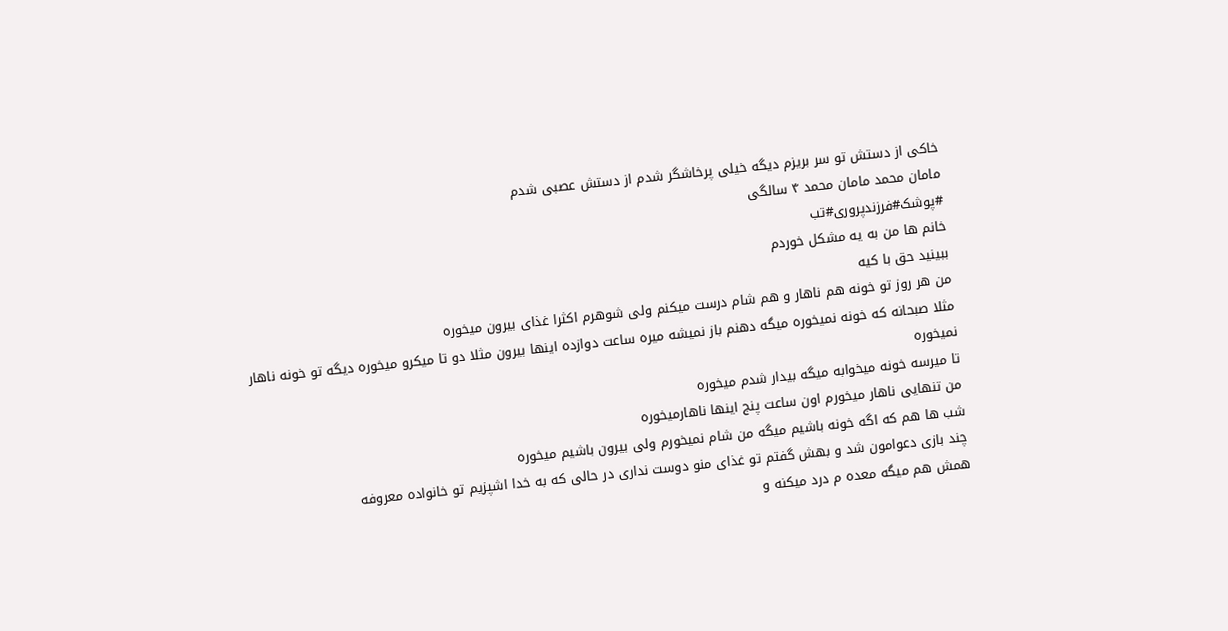خاکی از دستش تو سر بریزم دیگه خیلی پرخاشگر شدم از دستش عصبی شدم
مامان محمد مامان محمد ۴ سالگی
#پوشک#فرزندپروری#تب
خانم ها من به یه مشکل خوردم
ببینید حق با کیه
من هر روز تو خونه هم ناهار و هم شام درست میکنم ولی شوهرم اکثرا غذای بیرون میخوره
مثلا صبحانه که خونه نمیخوره میگه دهنم باز نمیشه میره ساعت دوازده اینها بیرون مثلا دو تا میکرو میخوره دیگه تو خونه ناهار نمیخوره
تا میرسه خونه میخوابه میگه بیدار شدم میخوره
من تنهایی ناهار میخورم اون ساعت پنج اینها ناهارمیخوره
شب ها هم که اگه خونه باشیم میگه من شام نمیخورم ولی بیرون باشیم میخوره
چند بازی دعوامون شد و بهش گفتم تو غذای منو دوست نداری در حالی که به خدا اشپزیم تو خانواده معروفه
همش هم میگه معده م درد میکنه و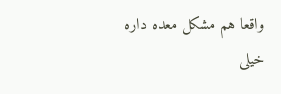واقعا هم مشکل معده داره
خیلی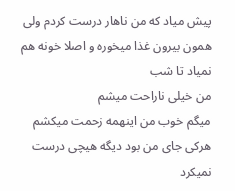پیش میاد که من ناهار درست کردم ولی همون بیرون غذا میخوره و اصلا خونه هم نمیاد تا شب
من خیلی ناراحت میشم
میگم خوب من اینهمه زحمت میکشم هرکی جای من بود دیگه هیچی درست نمیکرد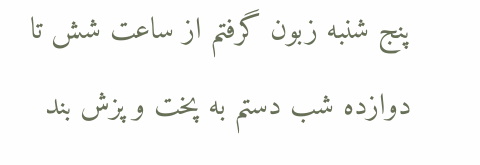پنج شنبه زبون گرفتم از ساعت شش تا دوازده شب دستم به پخت و پزش بند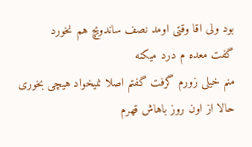بود ولی اقا وقتی اومد نصف ساندویچ هم نخورد
گفت معده م درد میکنه
منم خیلی زورم گرفت گفتم اصلا نمیخواد هیچی بخوری
حالا از اون روز باهاش قهرم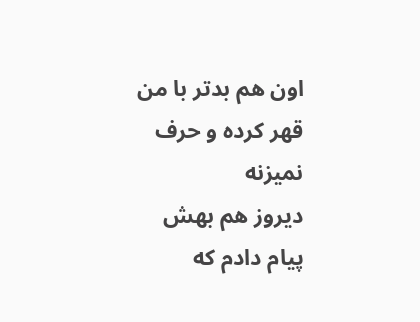اون هم بدتر با من قهر کرده و حرف نمیزنه
دیروز هم بهش پیام دادم که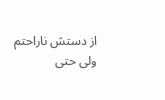از دستش ناراحتم ولی حتی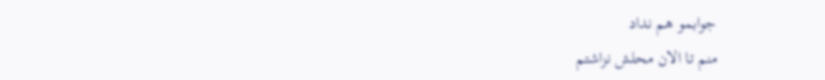جوابمو هم نداد
منم تا الان محلش نزاشتم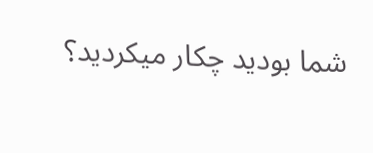شما بودید چکار میکردید؟